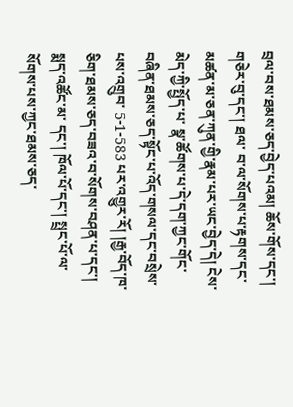བྲལ་བས་ཐམས་ཅད་བྱེད་པའམ། ཆོས་གོས་དང་། གཅེར་བུ་དང་། ཐལ་ བ་ལ་སོགས་པ་རྟགས་དང་མཚན་མ་ཅན་ཀུན་གྱི་རྣམ་པར་ཡང་བྱེད་དེ། ངེས་མེད་ཀྱི་སྤྱོད་པ་ སྣ་ཚོགས་པ་དེ་དག་ཀྱང་གོང་བཞིན་ཐམས་ཅད་སྟོང་པ་འོད་གསལ་དང་བསྲེས་པས་འགྲུབ་ 5-1-583 པར་འགྱུར་རོ། །རྒྱ་བོད་ཁ་ཅིག་ཐམས་ཅད་བཟའ་བ་སོགས་བཤན་པ་དང་། སྨད་འཚོང་མ་ དང་། ཁོལ་པོ་དང་། སྤྲང་པོ་ལ་སོགས་པས་ཀྱང་ཐམས་ཅད་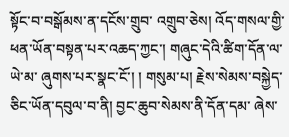སྟོང་བ་བསྒོམས་ན་དངོས་གྲུབ་ འགྲུབ་ཅེས། འོད་གསལ་གྱི་ཕན་ཡོན་བསྟན་པར་འཆད་ཀྱང་། གཞུང་དེའི་ཚིག་དོན་ལ་ཡེ་མ་ ཞུགས་པར་སྣང་ངོ་། ། གསུམ་པ། རྗེས་སེམས་བསྐྱེད་ཅིང་ཡོན་དབུལ་བ་ནི། བྱང་ཆུབ་སེམས་ནི་དོན་དམ་ ཞེས་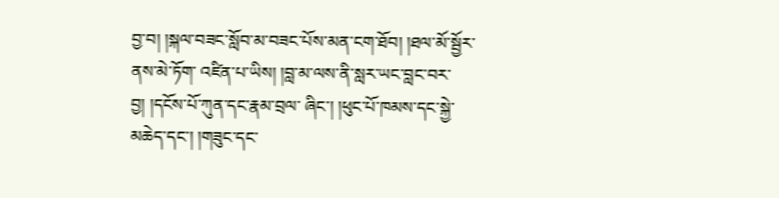བྱ་བ། །སྐལ་བཟང་སློབ་མ་བཟང་པོས་མན་ངག་ཐོབ། །ཐལ་མོ་སྦྱོར་ནས་མེ་ཏོག་ འཛིན་པ་ཡིས། །བླ་མ་ལས་ནི་སླར་ཡང་བླང་བར་བྱ། །དངོས་པོ་ཀུན་དང་རྣམ་བྲལ་ ཞིང་། །ཕུང་པོ་ཁམས་དང་སྐྱེ་མཆེད་དང་། །གཟུང་དང་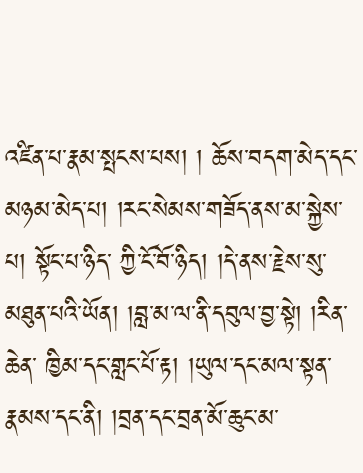འཛིན་པ་རྣམ་སྤངས་པས། ། ཆོས་བདག་མེད་དང་མཉམ་མེད་པ། །རང་སེམས་གཟོད་ནས་མ་སྐྱེས་པ། སྟོང་པ་ཉིད་ ཀྱི་ངོ་བོ་ཉིད། །དེ་ནས་རྗེས་སུ་མཐུན་པའི་ཡོན། །བླ་མ་ལ་ནི་དབུལ་བྱ་སྟེ། །རིན་ཆེན་ ཁྱིམ་དང་གླང་པོ་རྟ། །ཡུལ་དང་མལ་སྟན་རྣམས་དང་ནི། །བྲན་དང་བྲན་མོ་ཆུང་མ་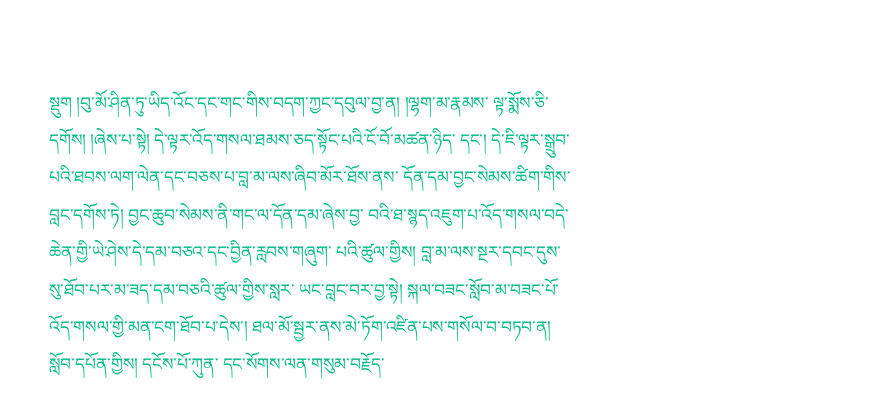སྡུག །བུ་མོ་ཤིན་ཏུ་ཡིད་འོང་དང་གང་གིས་བདག་ཀྱང་དབུལ་བྱ་ན། །ལྷག་མ་རྣམས་ ལྟ་སྨོས་ཅི་དགོས། །ཞེས་པ་སྟེ། དེ་ལྟར་འོད་གསལ་ཐམས་ཅད་སྟོང་པའི་ངོ་བོ་མཚན་ཉིད་ དང་། དེ་ཇི་ལྟར་སྒྲུབ་པའི་ཐབས་ལག་ལེན་དང་བཅས་པ་བླ་མ་ལས་ཞིབ་མོར་ཐོས་ནས་ དོན་དམ་བྱང་སེམས་ཚིག་གིས་བླང་དགོས་ཏེ། བྱང་ཆུབ་སེམས་ནི་གང་ལ་དོན་དམ་ཞེས་བྱ་ བའི་ཐ་སྙད་འཇུག་པ་འོད་གསལ་བདེ་ཆེན་གྱི་ཡེ་ཤེས་དེ་དམ་བཅའ་དང་བྱིན་རླབས་གཞུག་ པའི་ཚུལ་གྱིས། བླ་མ་ལས་སྔར་དབང་དུས་སུ་ཐོབ་པར་མ་ཟད་དམ་བཅའི་ཚུལ་གྱིས་སླར་ ཡང་བླང་བར་བྱ་སྟེ། སྐལ་བཟང་སློབ་མ་བཟང་པོ་འོད་གསལ་གྱི་མན་ངག་ཐོབ་པ་དེས་། ཐལ་མོ་སྦྱར་ནས་མེ་ཏོག་འཛིན་པས་གསོལ་བ་བཏབ་ན། སློབ་དཔོན་གྱིས། དངོས་པོ་ཀུན་ དང་སོགས་ལན་གསུམ་བརྗོད་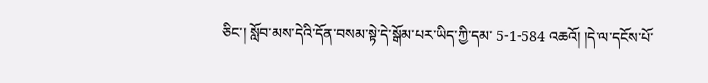ཅིང་། སློབ་མས་དེའི་དོན་བསམ་སྟེ་དེ་སྒོམ་པར་ཡིད་ཀྱི་དམ་ 5-1-584 འཆའོ། །དེ་ལ་དངོས་པོ་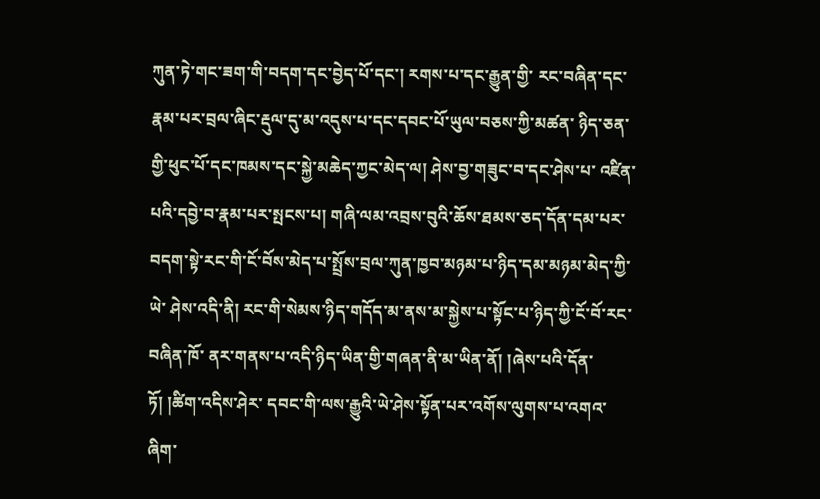ཀུན་ཏེ་གང་ཟག་གི་བདག་དང་བྱེད་པོ་དང་། རགས་པ་དང་རྒྱུན་གྱི་ རང་བཞིན་དང་རྣམ་པར་བྲལ་ཞིང་རྡུལ་དུ་མ་འདུས་པ་དང་དབང་པོ་ཡུལ་བཅས་ཀྱི་མཚན་ ཉིད་ཅན་གྱི་ཕུང་པོ་དང་ཁམས་དང་སྐྱེ་མཆེད་ཀྱང་མེད་ལ། ཤེས་བྱ་གཟུང་བ་དང་ཤེས་པ་ འཛིན་པའི་དབྱེ་བ་རྣམ་པར་སྤངས་པ། གཞི་ལམ་འབྲས་བུའི་ཆོས་ཐམས་ཅད་དོན་དམ་པར་ བདག་སྟེ་རང་གི་ངོ་བོས་མེད་པ་སྤྲོས་བྲལ་ཀུན་ཁྱབ་མཉམ་པ་ཉིད་དམ་མཉམ་མེད་ཀྱི་ཡེ་ ཤེས་འདི་ནི། རང་གི་སེམས་ཉིད་གདོད་མ་ནས་མ་སྐྱེས་པ་སྟོང་པ་ཉིད་ཀྱི་ངོ་བོ་རང་བཞིན་ཁོ་ ནར་གནས་པ་འདི་ཉིད་ཡིན་གྱི་གཞན་ནི་མ་ཡིན་ནོ། །ཞེས་པའི་དོན་ཏོ། །ཚིག་འདིས་ཤེར་ དབང་གི་ལས་རྒྱུའི་ཡེ་ཤེས་སྟོན་པར་འགོས་ལུགས་པ་འགའ་ཞིག་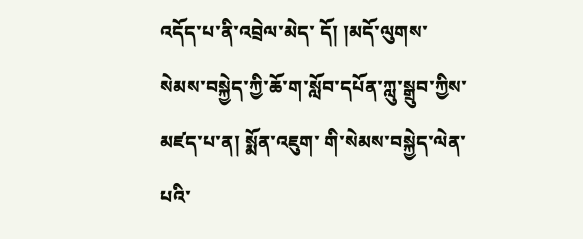འདོད་པ་ནི་འབྲེལ་མེད་ དོ། །མདོ་ལུགས་སེམས་བསྐྱེད་ཀྱི་ཆོ་ག་སློབ་དཔོན་ཀླུ་སྒྲུབ་ཀྱིས་མཛད་པ་ན། སྨོན་འཇུག་ གི་སེམས་བསྐྱེད་ལེན་པའི་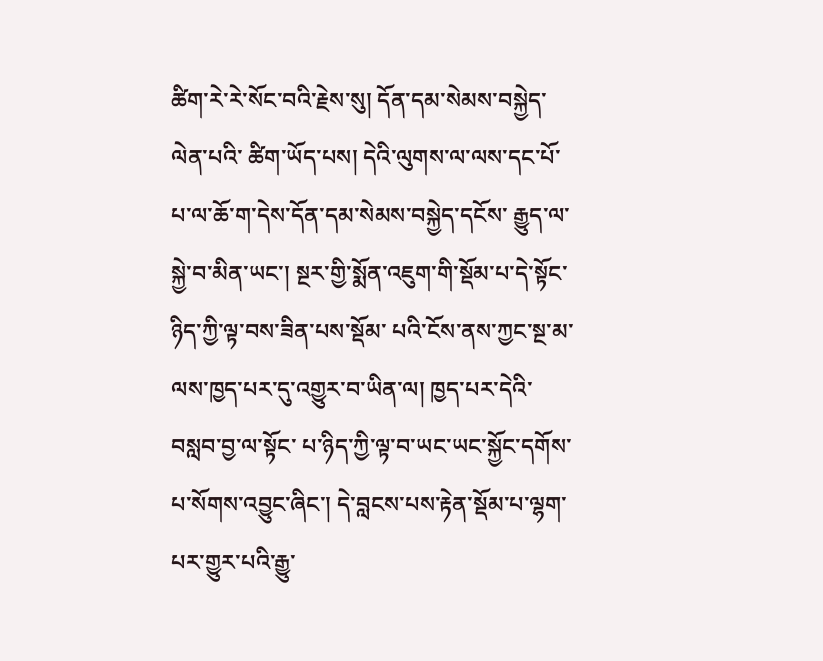ཚིག་རེ་རེ་སོང་བའི་རྗེས་སུ། དོན་དམ་སེམས་བསྐྱེད་ལེན་པའི་ ཚིག་ཡོད་པས། དེའི་ལུགས་ལ་ལས་དང་པོ་པ་ལ་ཆོ་ག་དེས་དོན་དམ་སེམས་བསྐྱེད་དངོས་ རྒྱུད་ལ་སྐྱེ་བ་མིན་ཡང་། སྔར་གྱི་སྨོན་འཇུག་གི་སྡོམ་པ་དེ་སྟོང་ཉིད་ཀྱི་ལྟ་བས་ཟིན་པས་སྡོམ་ པའི་ངོས་ནས་ཀྱང་སྔ་མ་ལས་ཁྱད་པར་དུ་འགྱུར་བ་ཡིན་ལ། ཁྱད་པར་དེའི་བསླབ་བྱ་ལ་སྟོང་ པ་ཉིད་ཀྱི་ལྟ་བ་ཡང་ཡང་སྐྱོང་དགོས་པ་སོགས་འབྱུང་ཞིང་། དེ་བླངས་པས་རྟེན་སྡོམ་པ་ལྷག་ པར་གྱུར་པའི་རྒྱུ་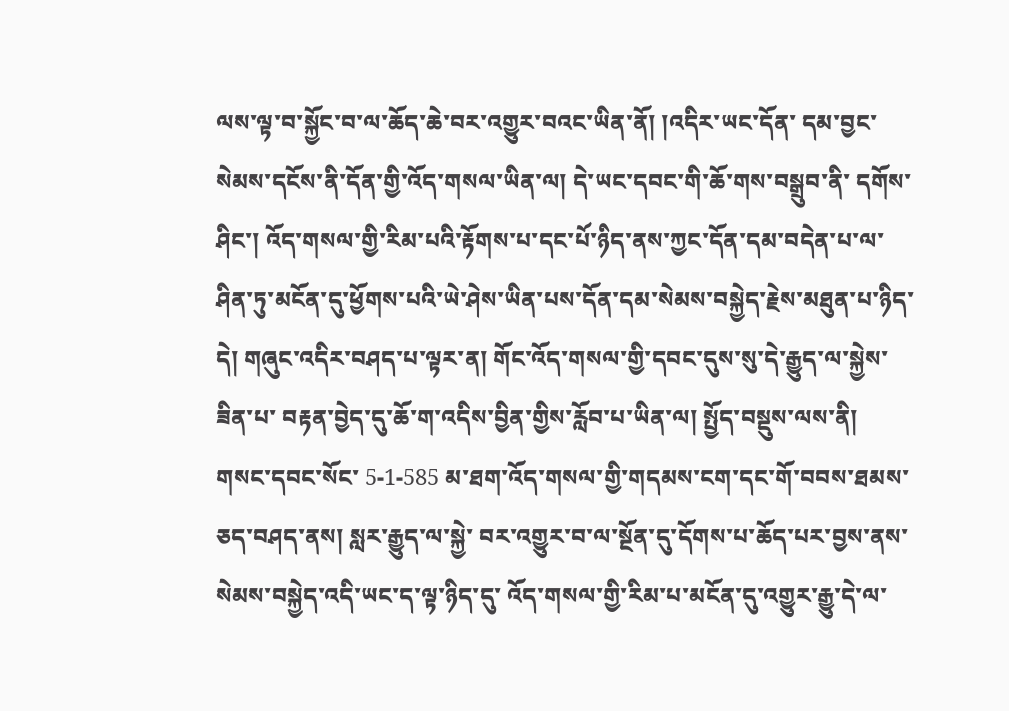ལས་ལྟ་བ་སྐྱོང་བ་ལ་ཆོད་ཆེ་བར་འགྱུར་བའང་ཡིན་ནོ། །འདིར་ཡང་དོན་ དམ་བྱང་སེམས་དངོས་ནི་དོན་གྱི་འོད་གསལ་ཡིན་ལ། དེ་ཡང་དབང་གི་ཆོ་གས་བསྒྲུབ་ནི་ དགོས་ཤིང་། འོད་གསལ་གྱི་རིམ་པའི་རྟོགས་པ་དང་པོ་ཉིད་ནས་ཀྱང་དོན་དམ་བདེན་པ་ལ་ ཤིན་ཏུ་མངོན་དུ་ཕྱོགས་པའི་ཡེ་ཤེས་ཡིན་པས་དོན་དམ་སེམས་བསྐྱེད་རྗེས་མཐུན་པ་ཉིད་དེ། གཞུང་འདིར་བཤད་པ་ལྟར་ན། གོང་འོད་གསལ་གྱི་དབང་དུས་སུ་དེ་རྒྱུད་ལ་སྐྱེས་ཟིན་པ་ བརྟན་བྱེད་དུ་ཆོ་ག་འདིས་བྱིན་གྱིས་རློབ་པ་ཡིན་ལ། སྤྱོད་བསྡུས་ལས་ནི། གསང་དབང་སོང་ 5-1-585 མ་ཐག་འོད་གསལ་གྱི་གདམས་ངག་དང་གོ་བབས་ཐམས་ཅད་བཤད་ནས། སླར་རྒྱུད་ལ་སྐྱེ་ བར་འགྱུར་བ་ལ་སྔོན་དུ་དོགས་པ་ཆོད་པར་བྱས་ནས་སེམས་བསྐྱེད་འདི་ཡང་ད་ལྟ་ཉིད་དུ་ འོད་གསལ་གྱི་རིམ་པ་མངོན་དུ་འགྱུར་རྒྱུ་དེ་ལ་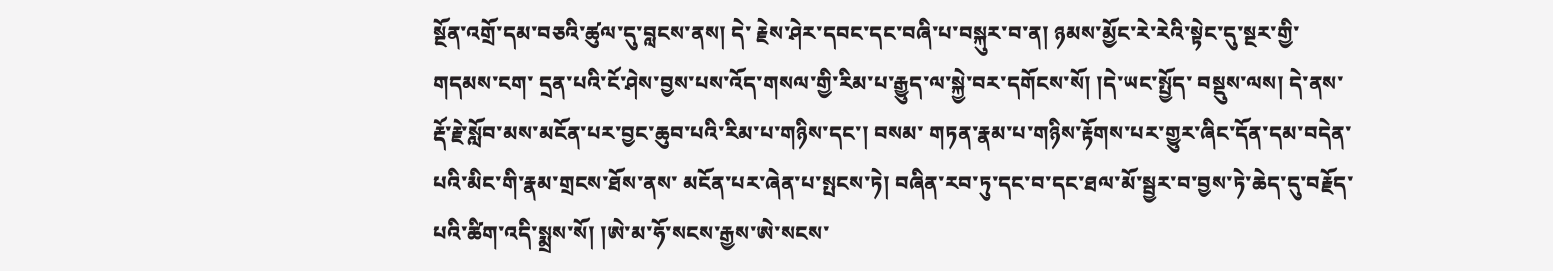སྔོན་འགྲོ་དམ་བཅའི་ཚུལ་དུ་བླངས་ནས། དེ་ རྗེས་ཤེར་དབང་དང་བཞི་པ་བསྐུར་བ་ན། ཉམས་མྱོང་རེ་རེའི་སྟེང་དུ་སྔར་གྱི་གདམས་ངག་ དྲན་པའི་ངོ་ཤེས་བྱས་པས་འོད་གསལ་གྱི་རིམ་པ་རྒྱུད་ལ་སྐྱེ་བར་དགོངས་སོ། །དེ་ཡང་སྤྱོད་ བསྡུས་ལས། དེ་ནས་རྡོ་རྗེ་སློབ་མས་མངོན་པར་བྱང་ཆུབ་པའི་རིམ་པ་གཉིས་དང་། བསམ་ གཏན་རྣམ་པ་གཉིས་རྟོགས་པར་གྱུར་ཞིང་དོན་དམ་བདེན་པའི་མིང་གི་རྣམ་གྲངས་ཐོས་ནས་ མངོན་པར་ཞེན་པ་སྤངས་ཏེ། བཞིན་རབ་ཏུ་དང་བ་དང་ཐལ་མོ་སྦྱར་བ་བྱས་ཏེ་ཆེད་དུ་བརྗོད་ པའི་ཚིག་འདི་སྨྲས་སོ། །ཨེ་མ་ཧོ་སངས་རྒྱས་ཨེ་སངས་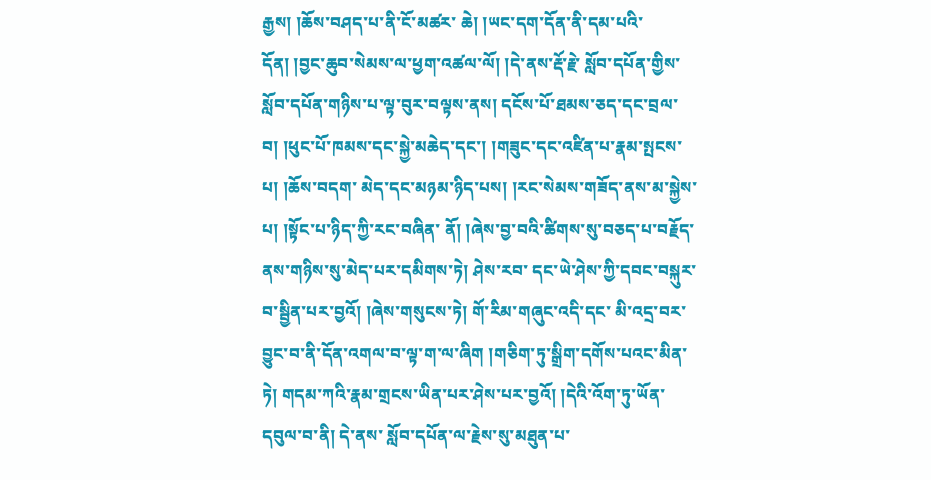རྒྱས། །ཆོས་བཤད་པ་ནི་ངོ་མཚར་ ཆེ། །ཡང་དག་དོན་ནི་དམ་པའི་དོན། །བྱང་ཆུབ་སེམས་ལ་ཕྱག་འཚལ་ལོ། །དེ་ནས་རྡོ་རྗེ་ སློབ་དཔོན་གྱིས་སློབ་དཔོན་གཉིས་པ་ལྟ་བུར་བལྟས་ནས། དངོས་པོ་ཐམས་ཅད་དང་བྲལ་ བ། །ཕུང་པོ་ཁམས་དང་སྐྱེ་མཆེད་དང་། །གཟུང་དང་འཛིན་པ་རྣམ་སྤངས་པ། །ཆོས་བདག་ མེད་དང་མཉམ་ཉིད་པས། །རང་སེམས་གཟོད་ནས་མ་སྐྱེས་པ། །སྟོང་པ་ཉིད་ཀྱི་རང་བཞིན་ ནོ། །ཞེས་བྱ་བའི་ཚིགས་སུ་བཅད་པ་བརྗོད་ནས་གཉིས་སུ་མེད་པར་དམིགས་ཏེ། ཤེས་རབ་ དང་ཡེ་ཤེས་ཀྱི་དབང་བསྐུར་བ་སྦྱིན་པར་བྱའོ། །ཞེས་གསུངས་ཏེ། གོ་རིམ་གཞུང་འདི་དང་ མི་འདྲ་བར་བྱུང་བ་ནི་དོན་འགལ་བ་ལྟ་ག་ལ་ཞིག །གཅིག་ཏུ་སྒྲིག་དགོས་པའང་མིན་ཏེ། གདམ་ཀའི་རྣམ་གྲངས་ཡིན་པར་ཤེས་པར་བྱའོ། །དེའི་འོག་ཏུ་ཡོན་དབུལ་བ་ནི། དེ་ནས་ སློབ་དཔོན་ལ་རྗེས་སུ་མཐུན་པ་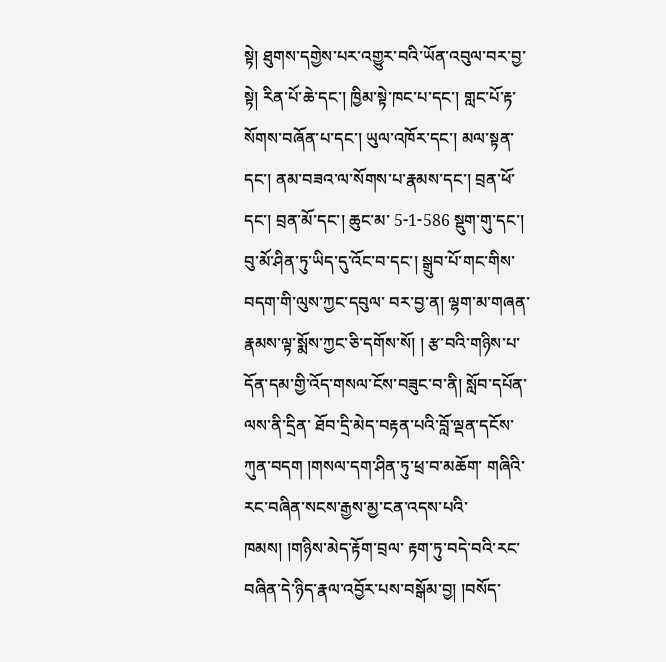སྟེ། ཐུགས་དགྱེས་པར་འགྱུར་བའི་ཡོན་འབུལ་བར་བྱ་སྟེ། རིན་པོ་ཆེ་དང་། ཁྱིམ་སྟེ་ཁང་པ་དང་། གླང་པོ་རྟ་སོགས་བཞོན་པ་དང་། ཡུལ་འཁོར་དང་། མལ་སྟན་དང་། ནམ་བཟའ་ལ་སོགས་པ་རྣམས་དང་། བྲན་ཕོ་དང་། བྲན་མོ་དང་། ཆུང་མ་ 5-1-586 སྡུག་གུ་དང་། བུ་མོ་ཤིན་ཏུ་ཡིད་དུ་འོང་བ་དང་། སྒྲུབ་པོ་གང་གིས་བདག་གི་ལུས་ཀྱང་དབུལ་ བར་བྱ་ན། ལྷག་མ་གཞན་རྣམས་ལྟ་སྨོས་ཀྱང་ཅི་དགོས་སོ། ། རྩ་བའི་གཉིས་པ་དོན་དམ་གྱི་འོད་གསལ་ངོས་བཟུང་བ་ནི། སློབ་དཔོན་ལས་ནི་དྲིན་ ཐོབ་དྲི་མེད་བརྟན་པའི་བློ་ལྡན་དངོས་ཀུན་བདག །གསལ་དག་ཤིན་ཏུ་ཕྲ་བ་མཆོག་ གཞིའི་རང་བཞིན་སངས་རྒྱས་མྱ་ངན་འདས་པའི་ཁམས། །གཉིས་མེད་རྟོག་བྲལ་ རྟག་ཏུ་བདེ་བའི་རང་བཞིན་དེ་ཉིད་རྣལ་འབྱོར་པས་བསྒོམ་བྱ། །བསོད་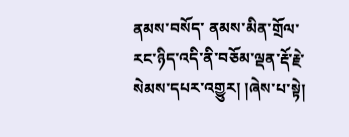ནམས་བསོད་ ནམས་མིན་གྲོལ་རང་ཉིད་འདི་ནི་བཅོམ་ལྡན་རྡོ་རྗེ་སེམས་དཔར་འགྱུར། །ཞེས་པ་སྟེ།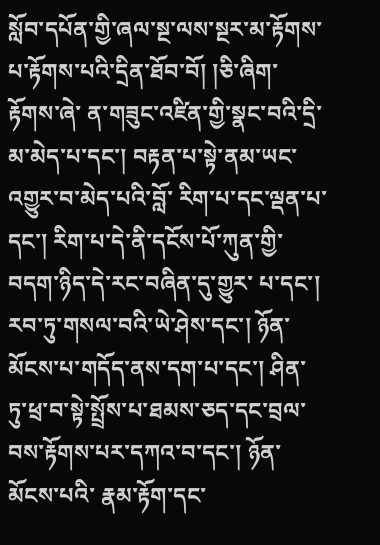སློབ་དཔོན་གྱི་ཞལ་སྔ་ལས་སྔར་མ་རྟོགས་པ་རྟོགས་པའི་དྲིན་ཐོབ་བོ། །ཅི་ཞིག་རྟོགས་ཞེ་ ན་གཟུང་འཛིན་གྱི་སྣང་བའི་དྲི་མ་མེད་པ་དང་། བརྟན་པ་སྟེ་ནམ་ཡང་འགྱུར་བ་མེད་པའི་བློ་ རིག་པ་དང་ལྡན་པ་དང་། རིག་པ་དེ་ནི་དངོས་པོ་ཀུན་གྱི་བདག་ཉིད་དེ་རང་བཞིན་དུ་གྱུར་ པ་དང་། རབ་ཏུ་གསལ་བའི་ཡེ་ཤེས་དང་། ཉོན་མོངས་པ་གདོད་ནས་དག་པ་དང་། ཤིན་ ཏུ་ཕྲ་བ་སྟེ་སྤྲོས་པ་ཐམས་ཅད་དང་བྲལ་བས་རྟོགས་པར་དཀའ་བ་དང་། ཉོན་མོངས་པའི་ རྣམ་རྟོག་དང་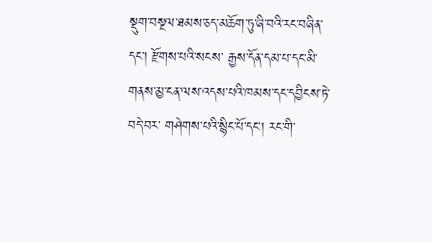སྡུག་བསྔལ་ཐམས་ཅད་མཆོག་ཏུ་ཞི་བའི་རང་བཞིན་དང་། རྫོགས་པའི་སངས་ རྒྱས་དོན་དམ་པ་དང་མི་གནས་མྱ་ངན་ལས་འདས་པའི་ཁམས་དང་དབྱིངས་ཏེ་བདེ་བར་ གཤེགས་པའི་སྙིང་པོ་དང་། རང་གི་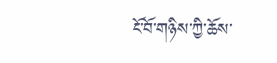ངོ་བོ་གཉིས་ཀྱི་ཆོས་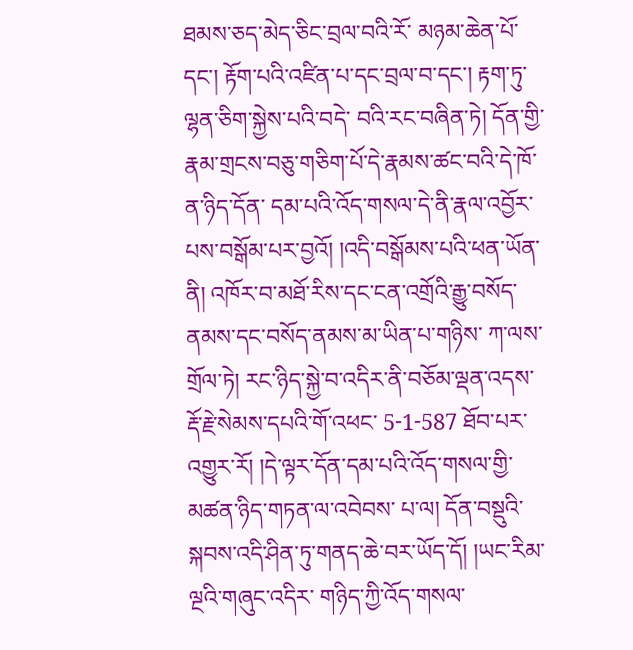ཐམས་ཅད་མེད་ཅིང་བྲལ་བའི་རོ་ མཉམ་ཆེན་པོ་དང་། རྟོག་པའི་འཛིན་པ་དང་བྲལ་བ་དང་། རྟག་ཏུ་ལྷན་ཅིག་སྐྱེས་པའི་བདེ་ བའི་རང་བཞིན་ཏེ། དོན་གྱི་རྣམ་གྲངས་བཅུ་གཅིག་པོ་དེ་རྣམས་ཚང་བའི་དེ་ཁོ་ན་ཉིད་དོན་ དམ་པའི་འོད་གསལ་དེ་ནི་རྣལ་འབྱོར་པས་བསྒོམ་པར་བྱའོ། །འདི་བསྒོམས་པའི་ཕན་ཡོན་ ནི། འཁོར་བ་མཐོ་རིས་དང་ངན་འགྲོའི་རྒྱུ་བསོད་ནམས་དང་བསོད་ནམས་མ་ཡིན་པ་གཉིས་ ཀ་ལས་གྲོལ་ཏེ། རང་ཉིད་སྐྱེ་བ་འདིར་ནི་བཅོམ་ལྡན་འདས་རྡོ་རྗེ་སེམས་དཔའི་གོ་འཕང་ 5-1-587 ཐོབ་པར་འགྱུར་རོ། །དེ་ལྟར་དོན་དམ་པའི་འོད་གསལ་གྱི་མཚན་ཉིད་གཏན་ལ་འབེབས་ པ་ལ། དོན་བསྡུའི་སྐབས་འདི་ཤིན་ཏུ་གནད་ཆེ་བར་ཡོད་དོ། །ཡང་རིམ་ལྔའི་གཞུང་འདིར་ གཉིད་ཀྱི་འོད་གསལ་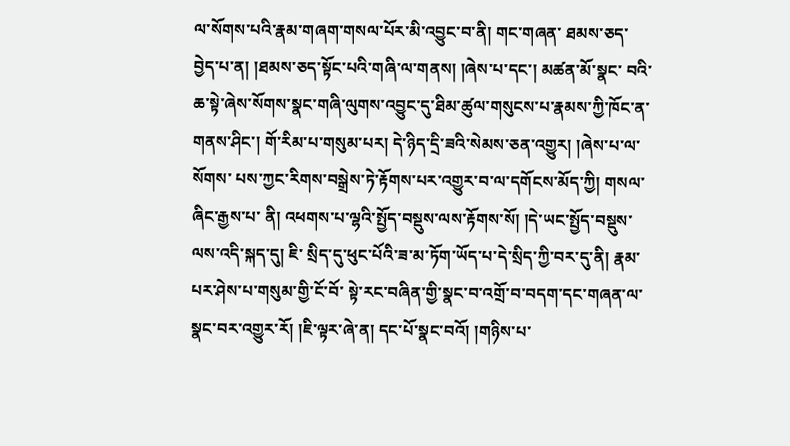ལ་སོགས་པའི་རྣམ་གཞག་གསལ་པོར་མི་འབྱུང་བ་ནི། གང་གཞན་ ཐམས་ཅད་བྱེད་པ་ན། །ཐམས་ཅད་སྟོང་པའི་གཞི་ལ་གནས། །ཞེས་པ་དང་། མཚན་མོ་སྣང་ བའི་ཆ་སྟེ་ཞེས་སོགས་སྣང་གཞི་ལུགས་འབྱུང་དུ་ཐིམ་ཚུལ་གསུངས་པ་རྣམས་ཀྱི་ཁོང་ན་ གནས་ཤིང་། གོ་རིམ་པ་གསུམ་པར། དེ་ཉིད་དྲི་ཟའི་སེམས་ཅན་འགྱུར། །ཞེས་པ་ལ་སོགས་ པས་ཀྱང་རིགས་བསྒྲེས་ཏེ་རྟོགས་པར་འགྱུར་བ་ལ་དགོངས་མོད་ཀྱི། གསལ་ཞིང་རྒྱས་པ་ ནི། འཕགས་པ་ལྷའི་སྤྱོད་བསྡུས་ལས་རྟོགས་སོ། །དེ་ཡང་སྤྱོད་བསྡུས་ལས་འདི་སྐད་དུ། ཇི་ སྲིད་དུ་ཕུང་པོའི་ཟ་མ་ཏོག་ཡོད་པ་དེ་སྲིད་ཀྱི་བར་དུ་ནི། རྣམ་པར་ཤེས་པ་གསུམ་གྱི་ངོ་བོ་ སྟེ་རང་བཞིན་གྱི་སྣང་བ་འགྲོ་བ་བདག་དང་གཞན་ལ་སྣང་བར་འགྱུར་རོ། །ཇི་ལྟར་ཞེ་ན། དང་པོ་སྣང་བའོ། །གཉིས་པ་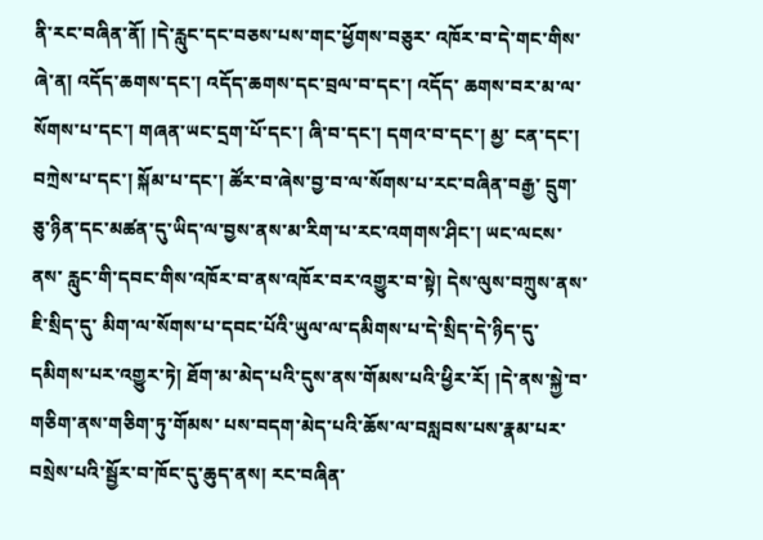ནི་རང་བཞིན་ནོ། །དེ་རླུང་དང་བཅས་པས་གང་ཕྱོགས་བཅུར་ འཁོར་བ་དེ་གང་གིས་ཞེ་ན། འདོད་ཆགས་དང་། འདོད་ཆགས་དང་བྲལ་བ་དང་། འདོད་ ཆགས་བར་མ་ལ་སོགས་པ་དང་། གཞན་ཡང་དྲག་པོ་དང་། ཞི་བ་དང་། དགའ་བ་དང་། མྱ་ ངན་དང་། བཀྲེས་པ་དང་། སྐོམ་པ་དང་། ཚོར་བ་ཞེས་བྱ་བ་ལ་སོགས་པ་རང་བཞིན་བརྒྱ་ དྲུག་ཅུ་ཉིན་དང་མཚན་དུ་ཡིད་ལ་བྱས་ནས་མ་རིག་པ་རང་འགགས་ཤིང་། ཡང་ལངས་ནས་ རླུང་གི་དབང་གིས་འཁོར་བ་ནས་འཁོར་བར་འགྱུར་བ་སྟེ། དེས་ལུས་བཀྲུས་ནས་ཇི་སྲིད་དུ་ མིག་ལ་སོགས་པ་དབང་པོའི་ཡུལ་ལ་དམིགས་པ་དེ་སྲིད་དེ་ཉིད་དུ་དམིགས་པར་འགྱུར་ཏེ། ཐོག་མ་མེད་པའི་དུས་ནས་གོམས་པའི་ཕྱིར་རོ། །དེ་ནས་སྐྱེ་བ་གཅིག་ནས་གཅིག་ཏུ་གོམས་ པས་བདག་མེད་པའི་ཆོས་ལ་བསླབས་པས་རྣམ་པར་བསྲེས་པའི་སྦྱོར་བ་ཁོང་དུ་ཆུད་ནས། རང་བཞིན་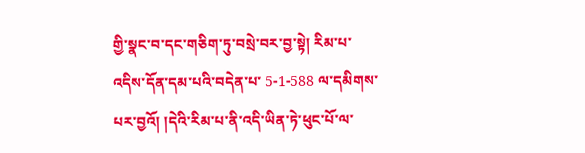གྱི་སྣང་བ་དང་གཅིག་ཏུ་བསྲེ་བར་བྱ་སྟེ། རིམ་པ་འདིས་དོན་དམ་པའི་བདེན་པ་ 5-1-588 ལ་དམིགས་པར་བྱའོ། །དེའི་རིམ་པ་ནི་འདི་ཡིན་ཏེ་ཕུང་པོ་ལ་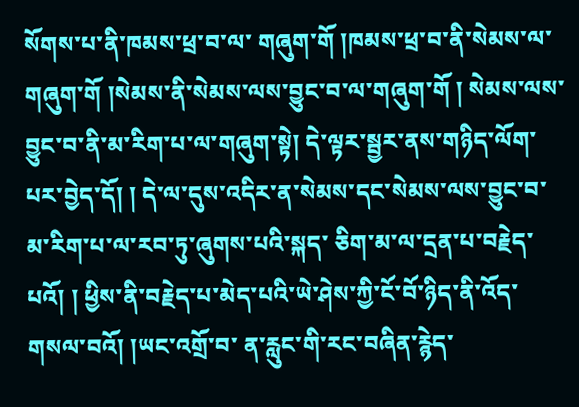སོགས་པ་ནི་ཁམས་ཕྲ་བ་ལ་ གཞུག་གོ །ཁམས་ཕྲ་བ་ནི་སེམས་ལ་གཞུག་གོ །སེམས་ནི་སེམས་ལས་བྱུང་བ་ལ་གཞུག་གོ ། སེམས་ལས་བྱུང་བ་ནི་མ་རིག་པ་ལ་གཞུག་སྟེ། དེ་ལྟར་སྦྱར་ནས་གཉིད་ལོག་པར་བྱེད་དོ། ། དེ་ལ་དུས་འདིར་ན་སེམས་དང་སེམས་ལས་བྱུང་བ་མ་རིག་པ་ལ་རབ་ཏུ་ཞུགས་པའི་སྐད་ ཅིག་མ་ལ་དྲན་པ་བརྗེད་པའོ། ། ཕྱིས་ནི་བརྗེད་པ་མེད་པའི་ཡེ་ཤེས་ཀྱི་ངོ་བོ་ཉིད་ནི་འོད་གསལ་བའོ། །ཡང་འགྲོ་བ་ ན་རླུང་གི་རང་བཞིན་རྙེད་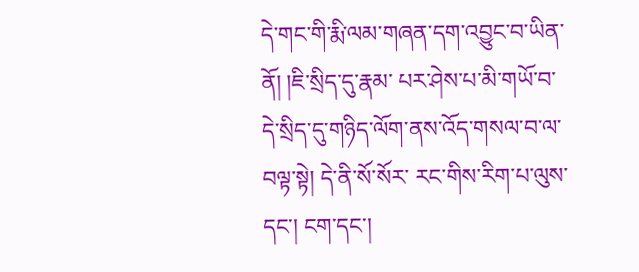དེ་གང་གི་རྨི་ལམ་གཞན་དག་འབྱུང་བ་ཡིན་ནོ། །ཇི་སྲིད་དུ་རྣམ་ པར་ཤེས་པ་མི་གཡོ་བ་དེ་སྲིད་དུ་གཉིད་ལོག་ནས་འོད་གསལ་བ་ལ་བལྟ་སྟེ། དེ་ནི་སོ་སོར་ རང་གིས་རིག་པ་ལུས་དང་། ངག་དང་།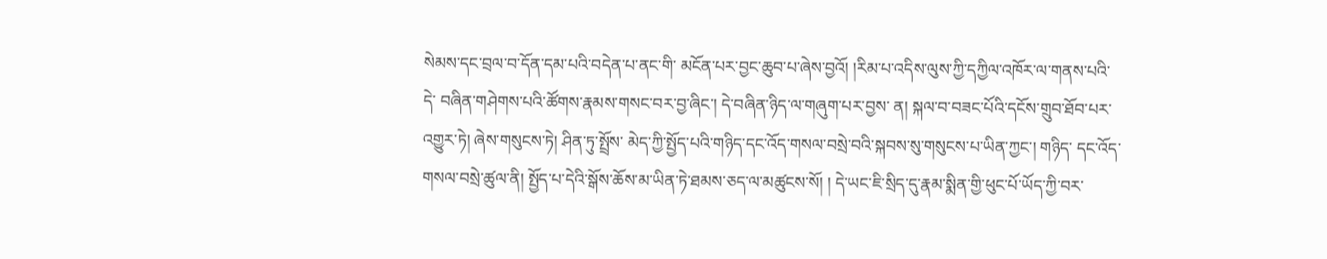སེམས་དང་བྲལ་བ་དོན་དམ་པའི་བདེན་པ་ནང་གི་ མངོན་པར་བྱང་ཆུབ་པ་ཞེས་བྱའོ། །རིམ་པ་འདིས་ལུས་ཀྱི་དཀྱིལ་འཁོར་ལ་གནས་པའི་དེ་ བཞིན་གཤེགས་པའི་ཚོགས་རྣམས་གསང་བར་བྱ་ཞིང་། དེ་བཞིན་ཉིད་ལ་གཞུག་པར་བྱས་ ན། སྐལ་བ་བཟང་པོའི་དངོས་གྲུབ་ཐོབ་པར་འགྱུར་ཏེ། ཞེས་གསུངས་ཏེ། ཤིན་ཏུ་སྤྲོས་ མེད་ཀྱི་སྤྱོད་པའི་གཉིད་དང་འོད་གསལ་བསྲེ་བའི་སྐབས་སུ་གསུངས་པ་ཡིན་ཀྱང་། གཉིད་ དང་འོད་གསལ་བསྲེ་ཚུལ་ནི། སྤྱོད་པ་དེའི་སྒོས་ཆོས་མ་ཡིན་ཏེ་ཐམས་ཅད་ལ་མཚུངས་སོ། ། དེ་ཡང་ཇི་སྲིད་དུ་རྣམ་སྨིན་གྱི་ཕུང་པོ་ཡོད་ཀྱི་བར་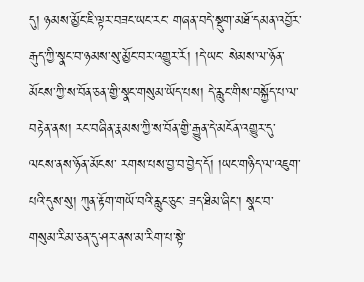དུ། ཉམས་མྱོང་ཇི་ལྟར་བཟང་ཡང་རང་ གཞན་བདེ་སྡུག་མཐོ་དམན་འབྱོར་རྒུད་ཀྱི་སྣང་བ་ཉམས་སུ་མྱོང་བར་འགྱུར་རོ། །དེ་ཡང་ སེམས་ལ་ཉོན་མོངས་ཀྱི་ས་བོན་ཅན་གྱི་སྣང་གསུམ་ཡོད་པས། དེ་རླུང་གིས་བསྐྱོད་པ་ལ་ བརྟེན་ནས། རང་བཞིན་རྣམས་ཀྱི་ས་བོན་གྱི་རྒྱུན་དེ་མངོན་འགྱུར་དུ་ལངས་ནས་ཉོན་མོངས་ རགས་པས་བྱ་བ་བྱེད་དོ། །ཡང་གཉིད་ལ་འཇུག་པའི་དུས་སུ། ཀུན་རྟོག་གཡོ་བའི་རླུང་ཅུང་ ཟད་ཐིམ་ཞིང་། སྣང་བ་གསུམ་རིམ་ཅན་དུ་ཤར་ནས་མ་རིག་པ་སྟེ་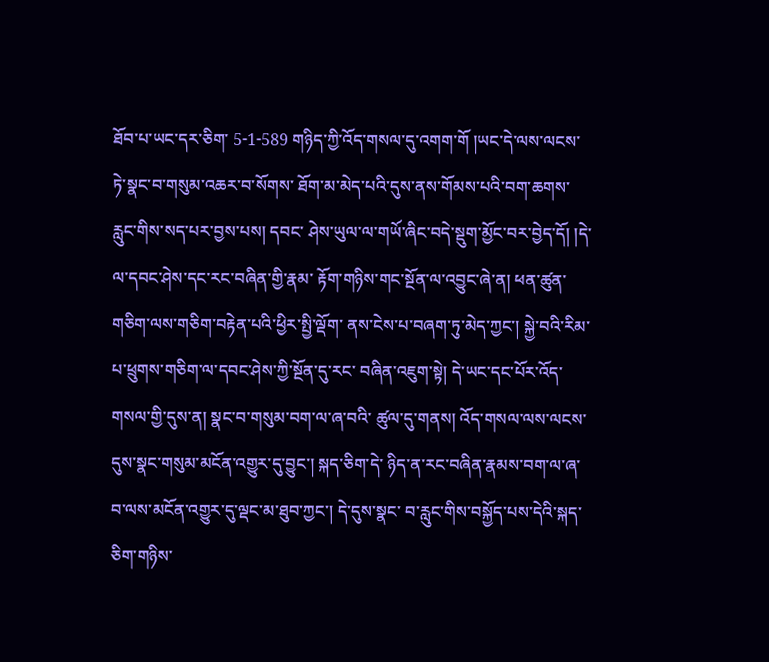ཐོབ་པ་ཡང་དར་ཅིག་ 5-1-589 གཉིད་ཀྱི་འོད་གསལ་དུ་འགག་གོ །ཡང་དེ་ལས་ལངས་ཏེ་སྣང་བ་གསུམ་འཆར་བ་སོགས་ ཐོག་མ་མེད་པའི་དུས་ནས་གོམས་པའི་བག་ཆགས་རླུང་གིས་སད་པར་བྱས་པས། དབང་ ཤེས་ཡུལ་ལ་གཡོ་ཞིང་བདེ་སྡུག་མྱོང་བར་བྱེད་དོ། །དེ་ལ་དབང་ཤེས་དང་རང་བཞིན་གྱི་རྣམ་ རྟོག་གཉིས་གང་སྔོན་ལ་འབྱུང་ཞེ་ན། ཕན་ཚུན་གཅིག་ལས་གཅིག་བརྟེན་པའི་ཕྱིར་སྤྱི་ལྡོག་ ནས་ངེས་པ་བཞག་ཏུ་མེད་ཀྱང་། སྐྱེ་བའི་རིམ་པ་ཕྲུགས་གཅིག་ལ་དབང་ཤེས་ཀྱི་སྔོན་དུ་རང་ བཞིན་འཇུག་སྟེ། དེ་ཡང་དང་པོར་འོད་གསལ་གྱི་དུས་ན། སྣང་བ་གསུམ་བག་ལ་ཞ་བའི་ ཚུལ་དུ་གནས། འོད་གསལ་ལས་ལངས་དུས་སྣང་གསུམ་མངོན་འགྱུར་དུ་བྱུང་། སྐད་ཅིག་དེ་ ཉིད་ན་རང་བཞིན་རྣམས་བག་ལ་ཞ་བ་ལས་མངོན་འགྱུར་དུ་ལྡང་མ་ཐུབ་ཀྱང་། དེ་དུས་སྣང་ བ་རླུང་གིས་བསྐྱོད་པས་དེའི་སྐད་ཅིག་གཉིས་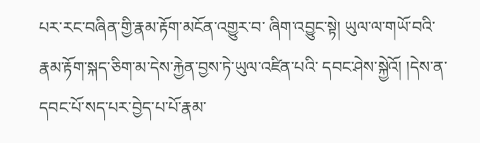པར་རང་བཞིན་གྱི་རྣམ་རྟོག་མངོན་འགྱུར་བ་ ཞིག་འབྱུང་སྟེ། ཡུལ་ལ་གཡོ་བའི་རྣམ་རྟོག་སྐད་ཅིག་མ་དེས་རྐྱེན་བྱས་ཏེ་ཡུལ་འཛིན་པའི་ དབང་ཤེས་སྐྱེའོ། །དེས་ན་དབང་པོ་སད་པར་བྱེད་པ་པོ་རྣམ་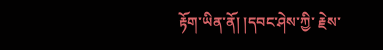རྟོག་ཡིན་ནོ། །དབང་ཤེས་ཀྱི་ རྗེས་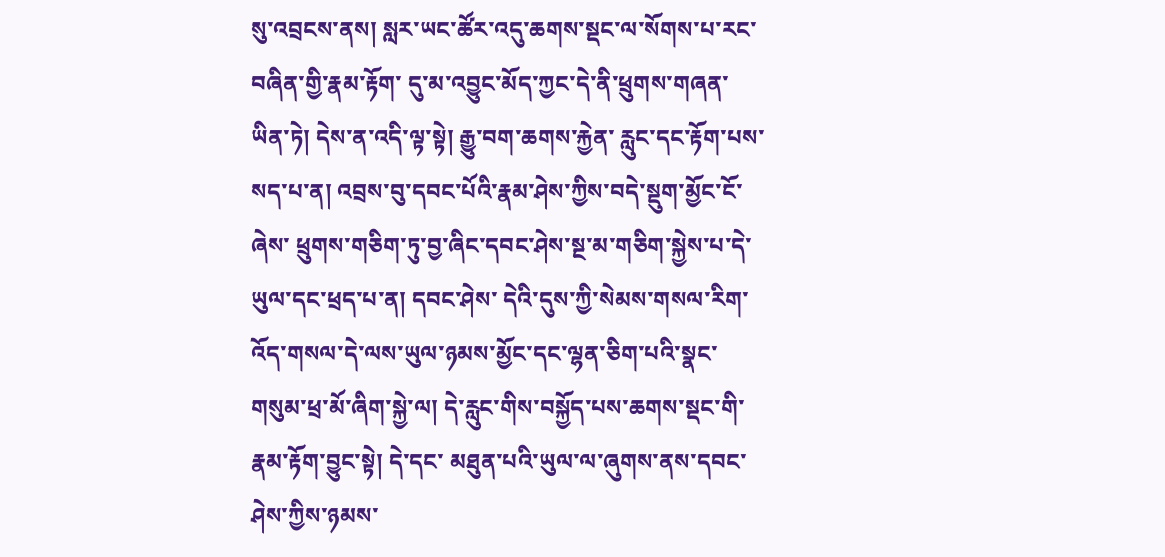སུ་འབྲངས་ནས། སླར་ཡང་ཚོར་འདུ་ཆགས་སྡང་ལ་སོགས་པ་རང་བཞིན་གྱི་རྣམ་རྟོག་ དུ་མ་འབྱུང་མོད་ཀྱང་དེ་ནི་ཕྲུགས་གཞན་ཡིན་ཏེ། དེས་ན་འདི་ལྟ་སྟེ། རྒྱུ་བག་ཆགས་རྐྱེན་ རླུང་དང་རྟོག་པས་སད་པ་ན། འབྲས་བུ་དབང་པོའི་རྣམ་ཤེས་ཀྱིས་བདེ་སྡུག་མྱོང་ངོ་ཞེས་ ཕྲུགས་གཅིག་ཏུ་བྱ་ཞིང་དབང་ཤེས་སྔ་མ་གཅིག་སྐྱེས་པ་དེ་ཡུལ་དང་ཕྲད་པ་ན། དབང་ཤེས་ དེའི་དུས་ཀྱི་སེམས་གསལ་རིག་འོད་གསལ་དེ་ལས་ཡུལ་ཉམས་མྱོང་དང་ལྷན་ཅིག་པའི་སྣང་ གསུམ་ཕྲ་མོ་ཞིག་སྐྱེ་ལ། དེ་རླུང་གིས་བསྐྱོད་པས་ཆགས་སྡང་གི་རྣམ་རྟོག་བྱུང་སྟེ། དེ་དང་ མཐུན་པའི་ཡུལ་ལ་ཞུགས་ནས་དབང་ཤེས་ཀྱིས་ཉམས་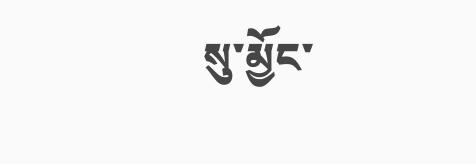སུ་མྱོང་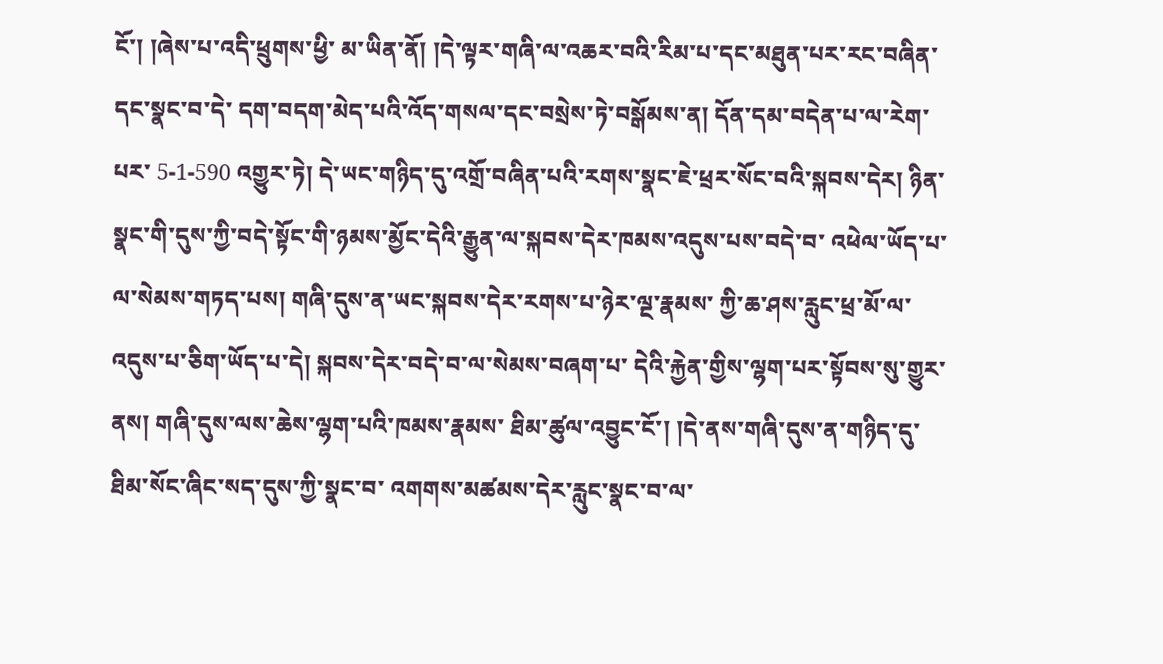ངོ་། །ཞེས་པ་འདི་ཕྲུགས་ཕྱི་ མ་ཡིན་ནོ། །དེ་ལྟར་གཞི་ལ་འཆར་བའི་རིམ་པ་དང་མཐུན་པར་རང་བཞིན་དང་སྣང་བ་དེ་ དག་བདག་མེད་པའི་འོད་གསལ་དང་བསྲེས་ཏེ་བསྒོམས་ན། དོན་དམ་བདེན་པ་ལ་རེག་པར་ 5-1-590 འགྱུར་ཏེ། དེ་ཡང་གཉིད་དུ་འགྲོ་བཞིན་པའི་རགས་སྣང་ཇེ་ཕྲར་སོང་བའི་སྐབས་དེར། ཉིན་ སྣང་གི་དུས་ཀྱི་བདེ་སྟོང་གི་ཉམས་མྱོང་དེའི་རྒྱུན་ལ་སྐབས་དེར་ཁམས་འདུས་པས་བདེ་བ་ འཕེལ་ཡོད་པ་ལ་སེམས་གཏད་པས། གཞི་དུས་ན་ཡང་སྐབས་དེར་རགས་པ་ཉེར་ལྔ་རྣམས་ ཀྱི་ཆ་ཤས་རླུང་ཕྲ་མོ་ལ་འདུས་པ་ཅིག་ཡོད་པ་དེ། སྐབས་དེར་བདེ་བ་ལ་སེམས་བཞག་པ་ དེའི་རྐྱེན་གྱིས་ལྷག་པར་སྟོབས་སུ་གྱུར་ནས། གཞི་དུས་ལས་ཆེས་ལྷག་པའི་ཁམས་རྣམས་ ཐིམ་ཚུལ་འབྱུང་ངོ་། །དེ་ནས་གཞི་དུས་ན་གཉིད་དུ་ཐིམ་སོང་ཞིང་སད་དུས་ཀྱི་སྣང་བ་ འགགས་མཚམས་དེར་རླུང་སྣང་བ་ལ་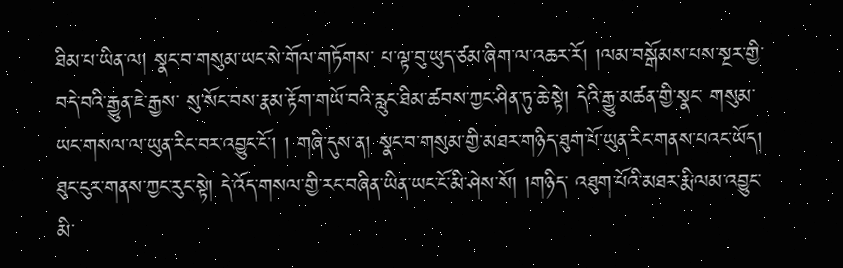ཐིམ་པ་ཡིན་ལ། སྣང་བ་གསུམ་ཡང་སེ་གོལ་གཏོགས་ པ་ལྟ་བུ་ཡུད་ཙམ་ཞིག་ལ་འཆར་རོ། །ལམ་བསྒོམས་པས་སྔར་གྱི་བདེ་བའི་རྒྱུན་ཇེ་རྒྱས་ སུ་སོང་བས་རྣམ་རྟོག་གཡོ་བའི་རླུང་ཐིམ་ཚབས་ཀྱང་ཤིན་ཏུ་ཆེ་སྟེ། དེའི་རྒྱུ་མཚན་གྱི་སྣང་ གསུམ་ཡང་གསལ་ལ་ཡུན་རིང་བར་འབྱུང་ངོ་། ། གཞི་དུས་ན། སྣང་བ་གསུམ་གྱི་མཐར་གཉིད་ཐུག་པོ་ཡུན་རིང་གནས་པའང་ཡོད། ཐུང་ངུར་གནས་ཀྱང་རུང་སྟེ། དེ་འོད་གསལ་གྱི་རང་བཞིན་ཡིན་ཡང་ངོ་མི་ཤེས་སོ། །གཉིད་ འཐུག་པོའི་མཐར་རྨི་ལམ་འབྱུང་མི་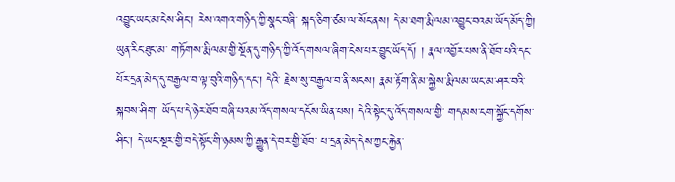འབྱུང་ཡང་མ་ངེས་ཤིང་། རེས་འགའ་གཉིད་ཀྱི་སྣང་བཞི་ སྐད་ཅིག་ཙམ་ལ་སོང་ནས། དེ་མ་ཐག་རྨི་ལམ་འབྱུང་བའམ་ཡོད་མོད་ཀྱི། ཡུན་རིང་ཐུང་མ་ གཏོགས་རྨི་ལམ་གྱི་སྔོན་དུ་གཉིད་ཀྱི་འོད་གསལ་ཞིག་ངེས་པར་བྱུང་ཡོད་དོ། ། རྣལ་འབྱོར་པས་ནི་ཐོབ་པའི་དང་པོར་དྲན་མེད་དུ་བརྒྱལ་བ་ལྟ་བུའི་གཉིད་དང་། དེའི་ རྗེས་སུ་བརྒྱལ་བ་ནི་སངས། རྣམ་རྟོག་ནི་མ་སྐྱེས་རྨི་ལམ་ཡང་མ་ཤར་བའི་སྐབས་ཤིག་ ཡོད་པ་དེ་ཉེར་ཐོབ་བཞི་པའམ་འོད་གསལ་དངོས་ཡིན་པས། དེའི་སྟེང་དུ་འོད་གསལ་གྱི་ གདམས་ངག་སྐྱོང་དགོས་ཤིང་། དེ་ཡང་སྔར་གྱི་བདེ་སྟོང་གི་ཉམས་ཀྱི་རྒྱུན་དེ་བར་གྱི་ཐོབ་ པ་དྲན་མེད་དེས་ཀྱང་རྐྱེན་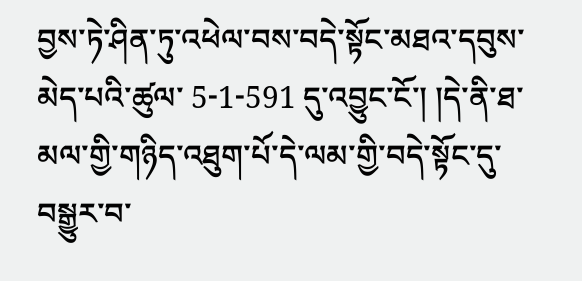བྱས་ཏེ་ཤིན་ཏུ་འཕེལ་བས་བདེ་སྟོང་མཐའ་དབུས་མེད་པའི་ཚུལ་ 5-1-591 དུ་འབྱུང་ངོ་། །དེ་ནི་ཐ་མལ་གྱི་གཉིད་འཐུག་པོ་དེ་ལམ་གྱི་བདེ་སྟོང་དུ་བསྒྱུར་བ་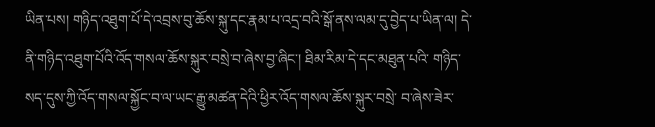ཡིན་པས། གཉིད་འཐུག་པོ་དེ་འབྲས་བུ་ཆོས་སྐུ་དང་རྣམ་པ་འདྲ་བའི་སྒོ་ནས་ལམ་དུ་བྱེད་པ་ཡིན་ལ། དེ་ ནི་གཉིད་འཐུག་པོའི་འོད་གསལ་ཆོས་སྐུར་བསྲེ་བ་ཞེས་བྱ་ཞིང་། ཐིམ་རིམ་དེ་དང་མཐུན་པའི་ གཉིད་སད་དུས་ཀྱི་འོད་གསལ་སྐྱོང་བ་ལ་ཡང་རྒྱུ་མཚན་དེའི་ཕྱིར་འོད་གསལ་ཆོས་སྐུར་བསྲེ་ བ་ཞེས་ཟེར་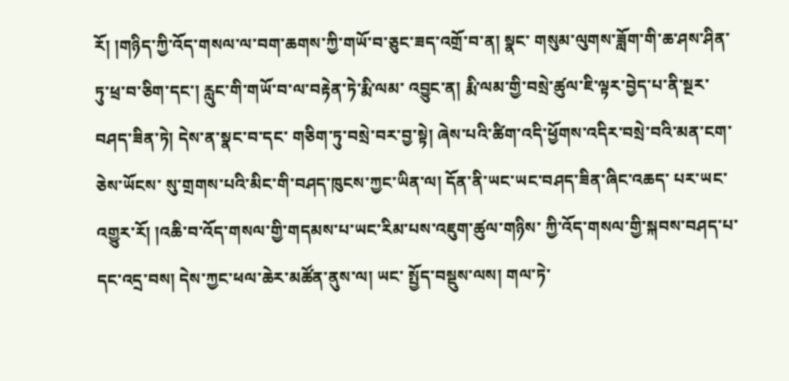རོ། །གཉིད་ཀྱི་འོད་གསལ་ལ་བག་ཆགས་ཀྱི་གཡོ་བ་ཅུང་ཟད་འགྲོ་བ་ན། སྣང་ གསུམ་ལུགས་ཟློག་གི་ཆ་ཤས་ཤིན་ཏུ་ཕྲ་བ་ཅིག་དང་། རླུང་གི་གཡོ་བ་ལ་བརྟེན་ཏེ་རྨི་ལམ་ འབྱུང་ན། རྨི་ལམ་གྱི་བསྲེ་ཚུལ་ཇི་ལྟར་བྱེད་པ་ནི་སྔར་བཤད་ཟིན་ཏེ། དེས་ན་སྣང་བ་དང་ གཅིག་ཏུ་བསྲེ་བར་བྱ་སྟེ། ཞེས་པའི་ཚིག་འདི་ཕྱོགས་འདིར་བསྲེ་བའི་མན་ངག་ཅེས་ཡོངས་ སུ་གྲགས་པའི་མིང་གི་བཤད་ཁུངས་ཀྱང་ཡིན་ལ། དོན་ནི་ཡང་ཡང་བཤད་ཟིན་ཞིང་འཆད་ པར་ཡང་འགྱུར་རོ། །འཆི་བ་འོད་གསལ་གྱི་གདམས་པ་ཡང་རིམ་པས་འཇུག་ཚུལ་གཉིས་ ཀྱི་འོད་གསལ་གྱི་སྐབས་བཤད་པ་དང་འདྲ་བས། དེས་ཀྱང་ཕལ་ཆེར་མཚོན་ནུས་ལ། ཡང་ སྤྱོད་བསྡུས་ལས། གལ་ཏེ་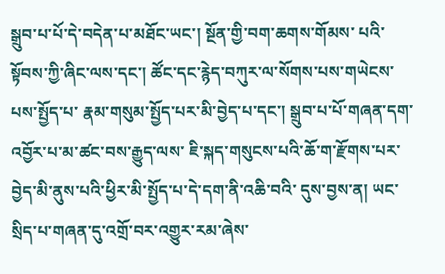སྒྲུབ་པ་པོ་དེ་བདེན་པ་མཐོང་ཡང་། སྔོན་གྱི་བག་ཆགས་གོམས་ པའི་སྟོབས་ཀྱི་ཞིང་ལས་དང་། ཚོང་དང་རྙེད་བཀུར་ལ་སོགས་པས་གཡེངས་པས་སྤྱོད་པ་ རྣམ་གསུམ་སྤྱོད་པར་མི་བྱེད་པ་དང་། སྒྲུབ་པ་པོ་གཞན་དག་འབྱོར་པ་མ་ཚང་བས་རྒྱུད་ལས་ ཇི་སྐད་གསུངས་པའི་ཆོ་ག་རྫོགས་པར་བྱེད་མི་ནུས་པའི་ཕྱིར་མི་སྤྱོད་པ་དེ་དག་ནི་འཆི་བའི་ དུས་བྱས་ན། ཡང་སྲིད་པ་གཞན་དུ་འགྲོ་བར་འགྱུར་རམ་ཞེས་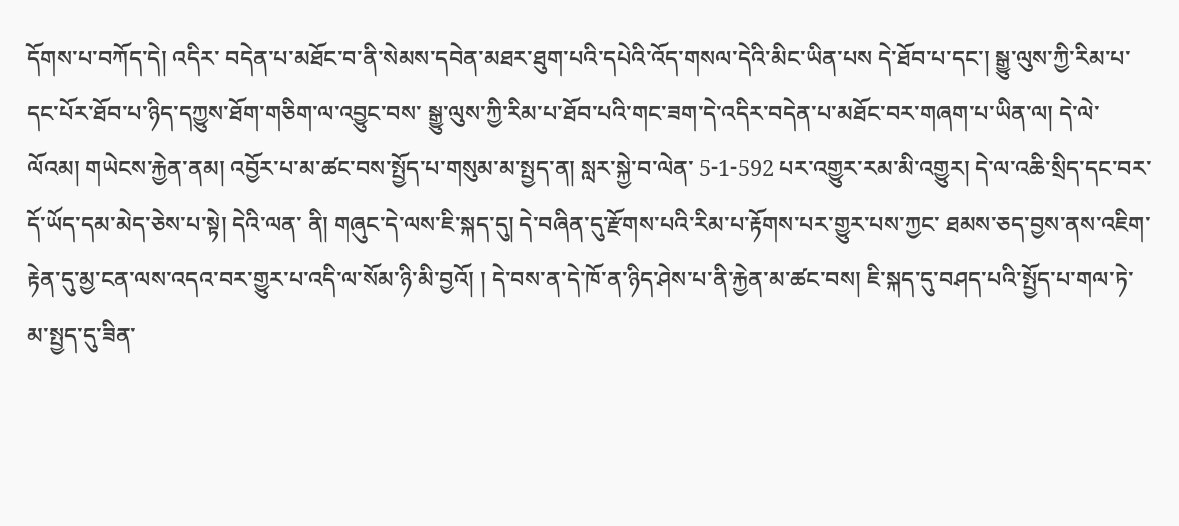དོགས་པ་བཀོད་དེ། འདིར་ བདེན་པ་མཐོང་བ་ནི་སེམས་དབེན་མཐར་ཐུག་པའི་དཔེའི་འོད་གསལ་དེའི་མིང་ཡིན་པས དེ་ཐོབ་པ་དང་། སྒྱུ་ལུས་ཀྱི་རིམ་པ་དང་པོར་ཐོབ་པ་ཉིད་དཀྱུས་ཐོག་གཅིག་ལ་འབྱུང་བས་ སྒྱུ་ལུས་ཀྱི་རིམ་པ་ཐོབ་པའི་གང་ཟག་དེ་འདིར་བདེན་པ་མཐོང་བར་གཞག་པ་ཡིན་ལ། དེ་ལེ་ ལོའམ། གཡེངས་རྐྱེན་ནམ། འབྱོར་པ་མ་ཚང་བས་སྤྱོད་པ་གསུམ་མ་སྤྱད་ན། སླར་སྐྱེ་བ་ལེན་ 5-1-592 པར་འགྱུར་རམ་མི་འགྱུར། དེ་ལ་འཆི་སྲིད་དང་བར་དོ་ཡོད་དམ་མེད་ཅེས་པ་སྟེ། དེའི་ལན་ ནི། གཞུང་དེ་ལས་ཇི་སྐད་དུ། དེ་བཞིན་དུ་རྫོགས་པའི་རིམ་པ་རྟོགས་པར་གྱུར་པས་ཀྱང་ ཐམས་ཅད་བྱས་ནས་འཇིག་རྟེན་དུ་མྱ་ངན་ལས་འདའ་བར་གྱུར་པ་འདི་ལ་སོམ་ཉི་མི་བྱའོ། ། དེ་བས་ན་དེ་ཁོ་ན་ཉིད་ཤེས་པ་ནི་རྐྱེན་མ་ཚང་བས། ཇི་སྐད་དུ་བཤད་པའི་སྤྱོད་པ་གལ་ཏེ་ མ་སྤྱད་དུ་ཟིན་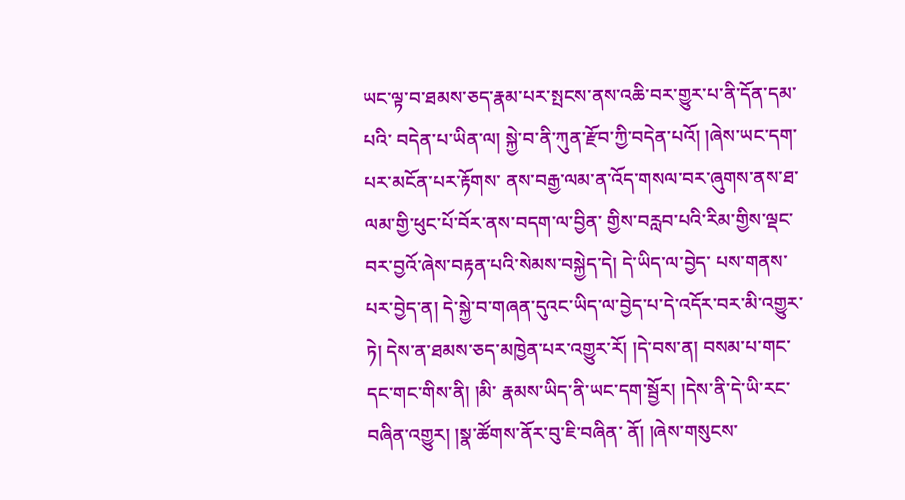ཡང་ལྟ་བ་ཐམས་ཅད་རྣམ་པར་སྤངས་ནས་འཆི་བར་གྱུར་པ་ནི་དོན་དམ་པའི་ བདེན་པ་ཡིན་ལ། སྐྱེ་བ་ནི་ཀུན་རྫོབ་ཀྱི་བདེན་པའོ། །ཞེས་ཡང་དག་པར་མངོན་པར་རྟོགས་ ནས་བརྒྱ་ལམ་ན་འོད་གསལ་བར་ཞུགས་ནས་ཐ་ལམ་གྱི་ཕུང་པོ་བོར་ནས་བདག་ལ་བྱིན་ གྱིས་བརླབ་པའི་རིམ་གྱིས་ལྡང་བར་བྱའོ་ཞེས་བརྟན་པའི་སེམས་བསྐྱེད་དེ། དེ་ཡིད་ལ་བྱེད་ པས་གནས་པར་བྱེད་ན། དེ་སྐྱེ་བ་གཞན་དུའང་ཡིད་ལ་བྱེད་པ་དེ་འདོར་བར་མི་འགྱུར་ཏེ། དེས་ན་ཐམས་ཅད་མཁྱེན་པར་འགྱུར་རོ། །དེ་བས་ན། བསམ་པ་གང་དང་གང་གིས་ནི། །མི་ རྣམས་ཡིད་ནི་ཡང་དག་སྦྱོར། །དེས་ནི་དེ་ཡི་རང་བཞིན་འགྱུར། །སྣ་ཚོགས་ནོར་བུ་ཇི་བཞིན་ ནོ། །ཞེས་གསུངས་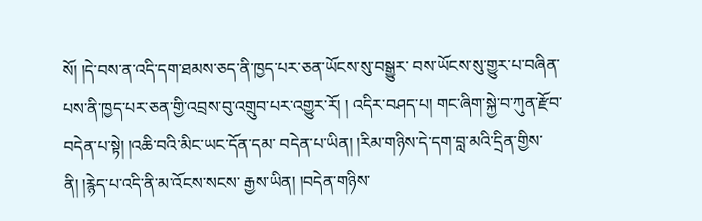སོ། །དེ་བས་ན་འདི་དག་ཐམས་ཅད་ནི་ཁྱད་པར་ཅན་ཡོངས་སུ་བསྒྱུར་ བས་ཡོངས་སུ་གྱུར་པ་བཞིན་པས་ནི་ཁྱད་པར་ཅན་གྱི་འབྲས་བུ་འགྲུབ་པར་འགྱུར་རོ། ། འདིར་བཤད་པ། གང་ཞིག་སྐྱེ་བ་ཀུན་རྫོབ་བདེན་པ་སྟེ། །འཆི་བའི་མིང་ཡང་དོན་དམ་ བདེན་པ་ཡིན། །རིམ་གཉིས་དེ་དག་བླ་མའི་དྲིན་གྱིས་ནི། །རྙེད་པ་འདི་ནི་མ་འོངས་སངས་ རྒྱས་ཡིན། །བདེན་གཉིས་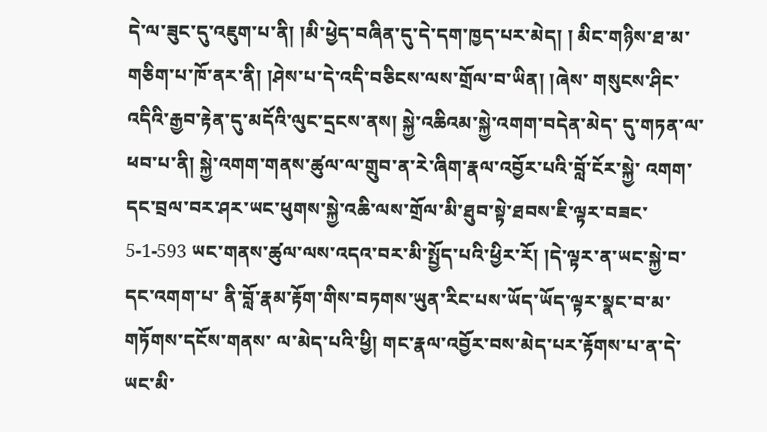དེ་ལ་ཟུང་དུ་འཇུག་པ་ནི། །མི་ཕྱེད་བཞིན་དུ་དེ་དག་ཁྱད་པར་མེད། ། མིང་གཉིས་ཐ་མ་གཅིག་པ་ཁོ་ནར་ནི། །ཤེས་པ་དེ་འདི་བཅིངས་ལས་གྲོལ་བ་ཡིན། །ཞེས་ གསུངས་ཤིང་འདིའི་རྒྱབ་རྟེན་དུ་མདོའི་ལུང་དྲངས་ནས། སྐྱེ་འཆིའམ་སྐྱེ་འགག་བདེན་མེད་ དུ་གཏན་ལ་ཕབ་པ་ནི། སྐྱེ་འགག་གནས་ཚུལ་ལ་གྲུབ་ན་རེ་ཞིག་རྣལ་འབྱོར་པའི་བློ་ངོར་སྐྱེ་ འགག་དང་བྲལ་བར་ཤར་ཡང་ཕུགས་སྐྱེ་འཆི་ལས་གྲོལ་མི་ཐུབ་སྟེ་ཐབས་ཇི་ལྟར་བཟང་ 5-1-593 ཡང་གནས་ཚུལ་ལས་འདའ་བར་མི་སྤྱོད་པའི་ཕྱིར་རོ། །དེ་ལྟར་ན་ཡང་སྐྱེ་བ་དང་འགག་པ་ ནི་བློ་རྣམ་རྟོག་གིས་བཏགས་ཡུན་རིང་པས་ཡོད་ཡོད་ལྟར་སྣང་བ་མ་གཏོགས་དངོས་གནས་ ལ་མེད་པའི་ཕྱི། གང་རྣལ་འབྱོར་བས་མེད་པར་རྟོགས་པ་ན་དེ་ཡང་མི་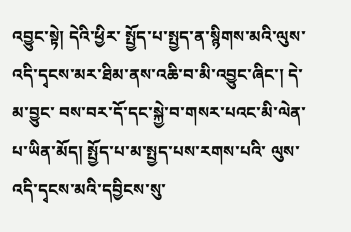འབྱུང་སྟེ། དེའི་ཕྱིར་ སྤྱོད་པ་སྤྱད་ན་སྙིགས་མའི་ལུས་འདི་དྭངས་མར་ཐིམ་ནས་འཆི་བ་མི་འབྱུང་ཞིང་། དེ་མ་བྱུང་ བས་བར་དོ་དང་སྐྱེ་བ་གསར་པའང་མི་ལེན་པ་ཡིན་མོད། སྤྱོད་པ་མ་སྤྱད་པས་རགས་པའི་ ལུས་འདི་དྭངས་མའི་དབྱིངས་སུ་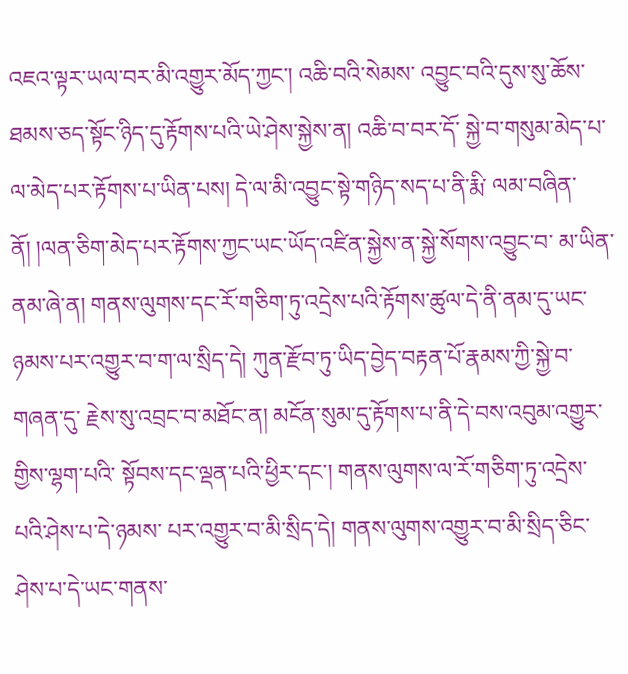འཇའ་ལྟར་ཡལ་བར་མི་འགྱུར་མོད་ཀྱང་། འཆི་བའི་སེམས་ འབྱུང་བའི་དུས་སུ་ཆོས་ཐམས་ཅད་སྟོང་ཉིད་དུ་རྟོགས་པའི་ཡེ་ཤེས་སྐྱེས་ན། འཆི་བ་བར་དོ་ སྐྱེ་བ་གསུམ་མེད་པ་ལ་མེད་པར་རྟོགས་པ་ཡིན་པས། དེ་ལ་མི་འབྱུང་སྟེ་གཉིད་སད་པ་ནི་རྨི་ ལམ་བཞིན་ནོ། །ལན་ཅིག་མེད་པར་རྟོགས་ཀྱང་ཡང་ཡོད་འཛིན་སྐྱེས་ན་སྐྱེ་སོགས་འབྱུང་བ་ མ་ཡིན་ནམ་ཞེ་ན། གནས་ལུགས་དང་རོ་གཅིག་ཏུ་འདྲེས་པའི་རྟོགས་ཚུལ་དེ་ནི་ནམ་དུ་ཡང་ ཉམས་པར་འགྱུར་བ་ག་ལ་སྲིད་དེ། ཀུན་རྫོབ་ཏུ་ཡིད་བྱེད་བརྟན་པོ་རྣམས་ཀྱི་སྐྱེ་བ་གཞན་དུ་ རྗེས་སུ་འབྲང་བ་མཐོང་ན། མངོན་སུམ་དུ་རྟོགས་པ་ནི་དེ་བས་འབུམ་འགྱུར་གྱིས་ལྷག་པའི་ སྟོབས་དང་ལྡན་པའི་ཕྱིར་དང་། གནས་ལུགས་ལ་རོ་གཅིག་ཏུ་འདྲེས་པའི་ཤེས་པ་དེ་ཉམས་ པར་འགྱུར་བ་མི་སྲིད་དེ། གནས་ལུགས་འགྱུར་བ་མི་སྲིད་ཅིང་ཤེས་པ་དེ་ཡང་གནས་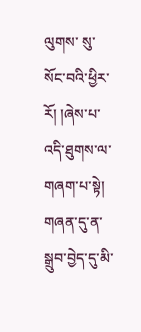ལུགས་ སུ་སོང་བའི་ཕྱིར་རོ། །ཞེས་པ་འདི་ཐུགས་ལ་གཞག་པ་སྟེ། གཞན་དུ་ན་སྒྲུབ་བྱེད་དུ་མི་